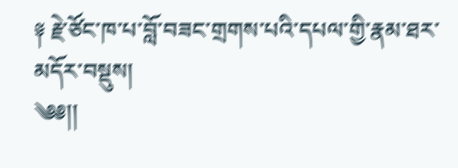༈ རྗེ་ཙོང་ཁ་པ་བློ་བཟང་གྲགས་པའི་དཔལ་གྱི་རྣམ་ཐར་མདོར་བསྡུས།
༄༅།།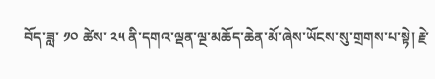བོད་ཟླ་ ༡༠ ཚེས་ ༢༥ ནི་དགའ་ལྡན་ལྔ་མཆོད་ཆེན་མོ་ཞེས་ཡོངས་སུ་གྲགས་པ་སྟེ། རྗེ་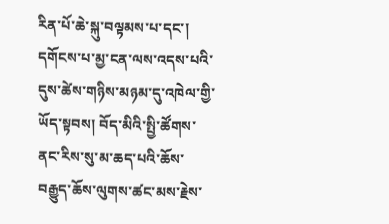རིན་པོ་ཆེ་སྐུ་བལྟམས་པ་དང་། དགོངས་པ་མྱ་ངན་ལས་འདས་པའི་དུས་ཚེས་གཉིས་མཉམ་དུ་འཁེལ་གྱི་ཡོད་སྟབས། བོད་མིའི་སྤྱི་ཚོགས་ནང་རིས་སུ་མ་ཆད་པའི་ཆོས་བརྒྱུད་ཆོས་ལུགས་ཚང་མས་རྗེས་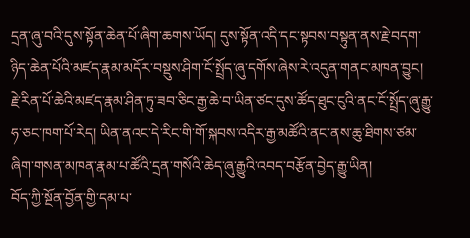དྲན་ཞུ་བའི་དུས་སྟོན་ཆེན་པོ་ཞིག་ཆགས་ཡོད། དུས་སྟོན་འདི་དང་སྟབས་བསྟུན་ནས་རྗེ་བདག་ཉིད་ཆེན་པོའི་མཛད་རྣམ་མདོར་བསྡུས་ཤིག་ངོ་སྤྲོད་ཞུ་དགོས་ཞེས་རེ་འདུན་གནང་མཁན་བྱུང། རྗེ་རིན་པོ་ཆེའི་མཛད་རྣམ་ཤིན་ཏུ་ཟབ་ཅིང་རྒྱ་ཆེ་བ་ཡིན་ཙང་དུས་ཚོད་ཐུང་ངུའི་ནང་ངོ་སྤྲོད་ཞུ་རྒྱུ་ཧ་ཅང་ཁག་པོ་རེད། ཡིན་ནའང་དེ་རིང་གི་གོ་སྐབས་འདིར་རྒྱ་མཚོའི་ནང་ནས་ཆུ་ཐིགས་ཙམ་ཞིག་གསན་མཁན་རྣམ་པ་ཚོའི་དྲན་གསོའི་ཆེད་ཞུ་རྒྱུའི་འབད་བརྩོན་བྱེད་རྒྱུ་ཡིན།
བོད་ཀྱི་སྔོན་བྱོན་གྱི་དམ་པ་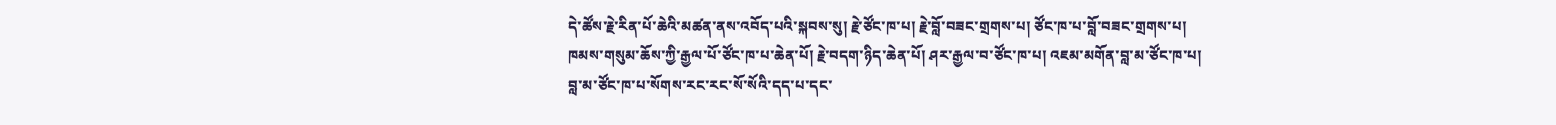དེ་ཚོས་རྗེ་རིན་པོ་ཆེའི་མཚན་ནས་འབོད་པའི་སྐབས་སུ། རྗེ་ཙོང་ཁ་པ། རྗེ་བློ་བཟང་གྲགས་པ། ཙོང་ཁ་པ་བློ་བཟང་གྲགས་པ། ཁམས་གསུམ་ཆོས་ཀྱི་རྒྱལ་པོ་ཙོང་ཁ་པ་ཆེན་པོ། རྗེ་བདག་ཉིད་ཆེན་པོ། ཤར་རྒྱལ་བ་ཙོང་ཁ་པ། འཇམ་མགོན་བླ་མ་ཙོང་ཁ་པ། བླ་མ་ཙོང་ཁ་པ་སོགས་རང་རང་སོ་སོའི་དད་པ་དང་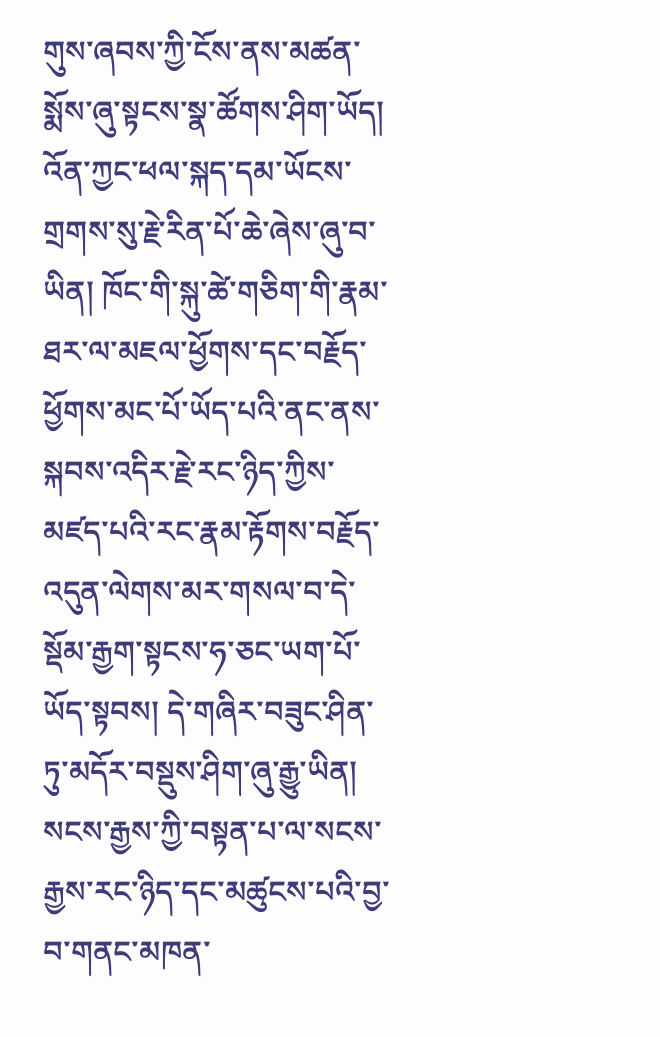གུས་ཞབས་ཀྱི་ངོས་ནས་མཚན་སྨོས་ཞུ་སྟངས་སྣ་ཚོགས་ཤིག་ཡོད། འོན་ཀྱང་ཕལ་སྐད་དམ་ཡོངས་གྲགས་སུ་རྗེ་རིན་པོ་ཆེ་ཞེས་ཞུ་བ་ཡིན། ཁོང་གི་སྐུ་ཚེ་གཅིག་གི་རྣམ་ཐར་ལ་མཇལ་ཕྱོགས་དང་བརྗོད་ཕྱོགས་མང་པོ་ཡོད་པའི་ནང་ནས་སྐབས་འདིར་རྗེ་རང་ཉིད་ཀྱིས་མཛད་པའི་རང་རྣམ་རྟོགས་བརྗོད་འདུན་ལེགས་མར་གསལ་བ་དེ་སྡོམ་རྒྱག་སྟངས་ཧ་ཅང་ཡག་པོ་ཡོད་སྟབས། དེ་གཞིར་བཟུང་ཤིན་ཏུ་མདོར་བསྡུས་ཤིག་ཞུ་རྒྱུ་ཡིན།
སངས་རྒྱས་ཀྱི་བསྟན་པ་ལ་སངས་རྒྱས་རང་ཉིད་དང་མཚུངས་པའི་བྱ་བ་གནང་མཁན་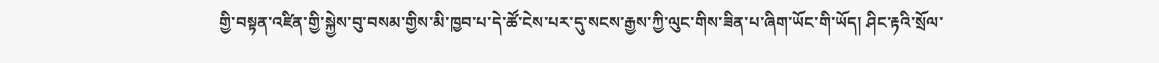གྱི་བསྟན་འཛིན་གྱི་སྐྱེས་བུ་བསམ་གྱིས་མི་ཁྱབ་པ་དེ་ཚོ་ངེས་པར་དུ་སངས་རྒྱས་ཀྱི་ལུང་གིས་ཟིན་པ་ཞིག་ཡོང་གི་ཡོད། ཤིང་རྟའི་སྲོལ་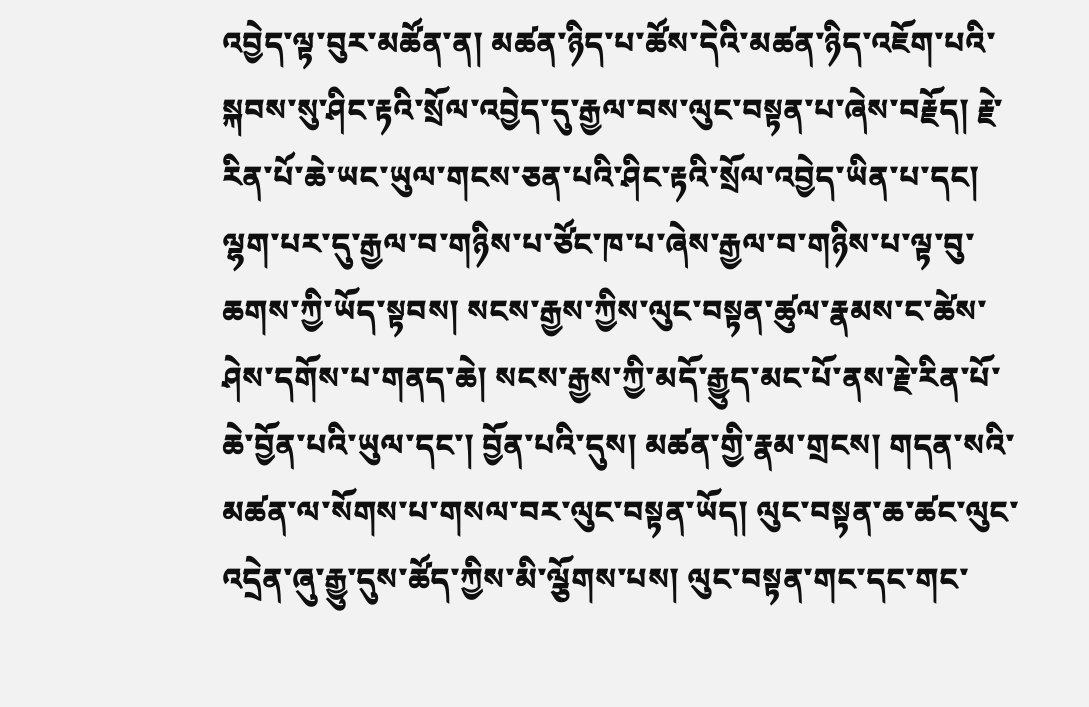འབྱེད་ལྟ་བུར་མཚོན་ན། མཚན་ཉིད་པ་ཚོས་དེའི་མཚན་ཉིད་འཇོག་པའི་སྐབས་སུ་ཤིང་རྟའི་སྲོལ་འབྱེད་དུ་རྒྱལ་བས་ལུང་བསྟན་པ་ཞེས་བརྗོད། རྗེ་རིན་པོ་ཆེ་ཡང་ཡུལ་གངས་ཅན་པའི་ཤིང་རྟའི་སྲོལ་འབྱེད་ཡིན་པ་དང། ལྷག་པར་དུ་རྒྱལ་བ་གཉིས་པ་ཙོང་ཁ་པ་ཞེས་རྒྱལ་བ་གཉིས་པ་ལྟ་བུ་ཆགས་ཀྱི་ཡོད་སྟབས། སངས་རྒྱས་ཀྱིས་ལུང་བསྟན་ཚུལ་རྣམས་ང་ཚེས་ཤེས་དགོས་པ་གནད་ཆེ། སངས་རྒྱས་ཀྱི་མདོ་རྒྱུད་མང་པོ་ནས་རྗེ་རིན་པོ་ཆེ་བྱོན་པའི་ཡུལ་དང་། བྱོན་པའི་དུས། མཚན་གྱི་རྣམ་གྲངས། གདན་སའི་མཚན་ལ་སོགས་པ་གསལ་བར་ལུང་བསྟན་ཡོད། ལུང་བསྟན་ཆ་ཚང་ལུང་འདྲེན་ཞུ་རྒྱུ་དུས་ཚོད་ཀྱིས་མི་ལྕོགས་པས། ལུང་བསྟན་གང་དང་གང་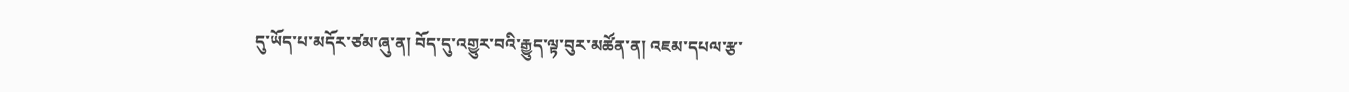དུ་ཡོད་པ་མདོར་ཙམ་ཞུ་ན། བོད་དུ་འགྱུར་བའི་རྒྱུད་ལྟ་བུར་མཚོན་ན། འཇམ་དཔལ་རྩ་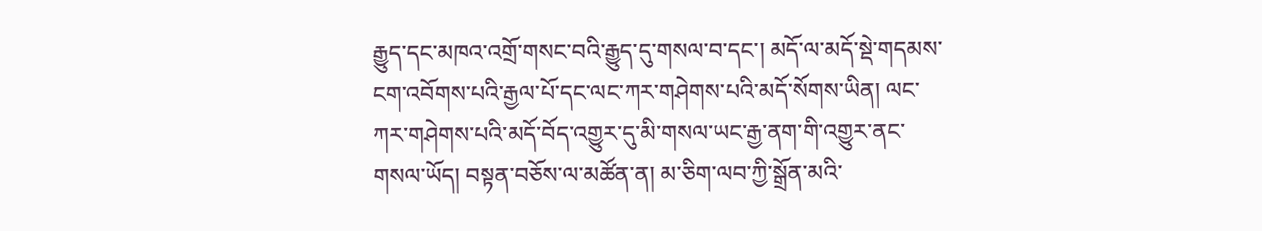རྒྱུད་དང་མཁའ་འགྲོ་གསང་བའི་རྒྱུད་དུ་གསལ་བ་དང་། མདོ་ལ་མདོ་སྡེ་གདམས་ངག་འབོགས་པའི་རྒྱལ་པོ་དང་ལང་ཀར་གཤེགས་པའི་མདོ་སོགས་ཡིན། ལང་ཀར་གཤེགས་པའི་མདོ་བོད་འགྱུར་དུ་མི་གསལ་ཡང་རྒྱ་ནག་གི་འགྱུར་ནང་གསལ་ཡོད། བསྟན་བཅོས་ལ་མཚོན་ན། མ་ཅིག་ལབ་ཀྱི་སྒྲོན་མའི་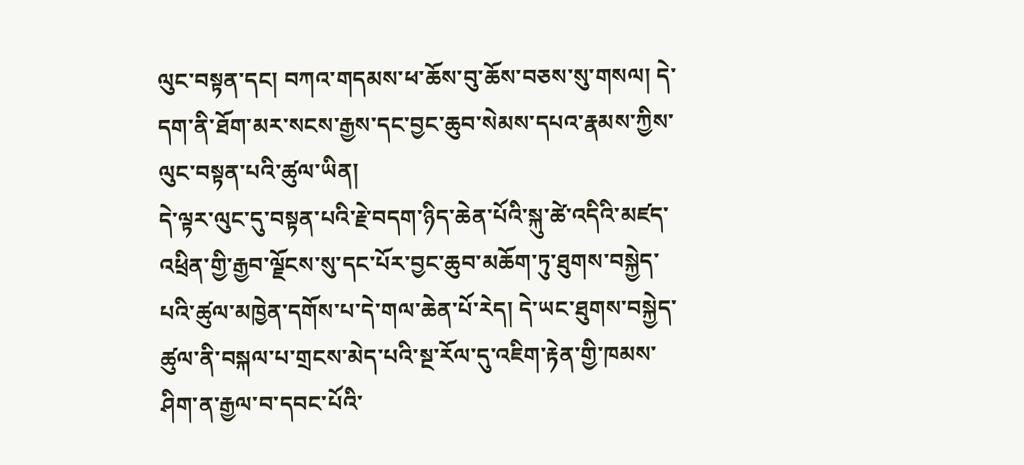ལུང་བསྟན་དང། བཀའ་གདམས་ཕ་ཆོས་བུ་ཆོས་བཅས་སུ་གསལ། དེ་དག་ནི་ཐོག་མར་སངས་རྒྱས་དང་བྱང་ཆུབ་སེམས་དཔའ་རྣམས་ཀྱིས་ལུང་བསྟན་པའི་ཚུལ་ཡིན།
དེ་ལྟར་ལུང་དུ་བསྟན་པའི་རྗེ་བདག་ཉིད་ཆེན་པོའི་སྐུ་ཚེ་འདིའི་མཛད་འཕྲིན་གྱི་རྒྱབ་ལྗོངས་སུ་དང་པོར་བྱང་ཆུབ་མཆོག་ཏུ་ཐུགས་བསྐྱེད་པའི་ཚུལ་མཁྱེན་དགོས་པ་དེ་གལ་ཆེན་པོ་རེད། དེ་ཡང་ཐུགས་བསྐྱེད་ཚུལ་ནི་བསྐལ་པ་གྲངས་མེད་པའི་སྔ་རོལ་དུ་འཇིག་རྟེན་གྱི་ཁམས་ཤིག་ན་རྒྱལ་བ་དབང་པོའི་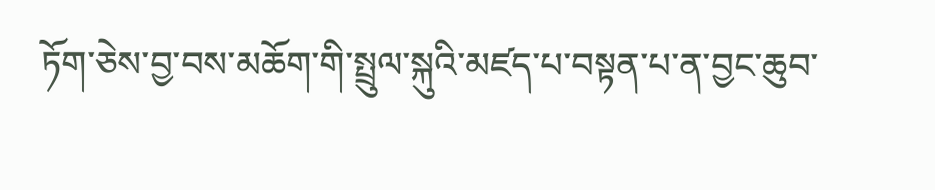ཏོག་ཅེས་བྱ་བས་མཆོག་གི་སྤྲུལ་སྐུའི་མཛད་པ་བསྟན་པ་ན་བྱང་ཆུབ་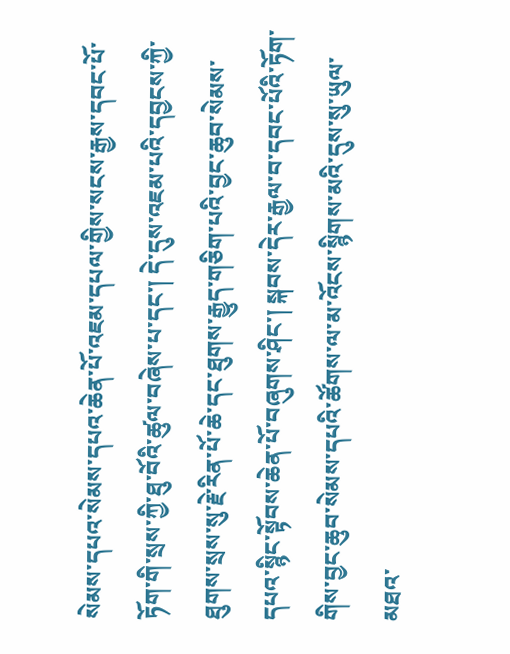སེམས་དཔའ་སེམས་དཔའ་ཆེན་པོ་འཇམ་དཔལ་གྱིས་སངས་རྒྱས་དབང་པོ་ཏོག་གི་སྲས་ཀྱི་ཐུ་བོའི་ཚུལ་བཞེས་པ་དང་། དེ་དུས་འཇམ་པའི་དབྱངས་ཀྱི་ཐུགས་སྲས་སུ་རྗེ་རིན་པོ་ཆེ་དང་ཐུགས་རྒྱུད་གཅིག་པའི་བྱང་ཆུབ་སེམས་དཔའ་སྙིང་སྟོབས་ཆེན་པོ་བཞུགས་ཤིང་། སྐབས་དེར་རྒྱལ་བ་དབང་པོའི་ཏོག་གིས་བྱང་ཆུབ་སེམས་དཔའི་ཚོགས་ལ་མ་འོངས་སྙིགས་མའི་དུས་སུ་ཡུལ་མཐའ་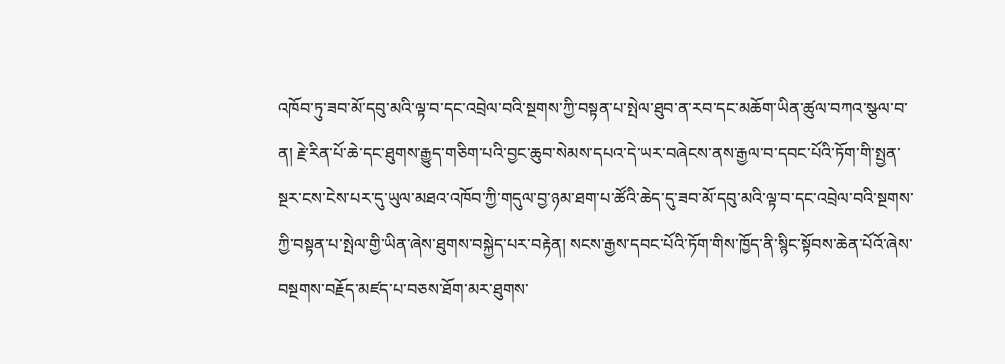འཁོབ་ཏུ་ཟབ་མོ་དབུ་མའི་ལྟ་བ་དང་འབྲེལ་བའི་སྔགས་ཀྱི་བསྟན་པ་སྤེལ་ཐུབ་ན་རབ་དང་མཆོག་ཡིན་ཚུལ་བཀའ་སྩལ་བ་ན། རྗེ་རིན་པོ་ཆེ་དང་ཐུགས་རྒྱུད་གཅིག་པའི་བྱང་ཆུབ་སེམས་དཔའ་དེ་ཡར་བཞེངས་ནས་རྒྱལ་བ་དབང་པོའི་ཏོག་གི་སྤྱན་སྔར་ངས་ངེས་པར་དུ་ཡུལ་མཐའ་འཁོབ་ཀྱི་གདུལ་བྱ་ཉམ་ཐག་པ་ཚོའི་ཆེད་དུ་ཟབ་མོ་དབུ་མའི་ལྟ་བ་དང་འབྲེལ་བའི་སྔགས་ཀྱི་བསྟན་པ་སྤེལ་གྱི་ཡིན་ཞེས་ཐུགས་བསྐྱེད་པར་བརྟེན། སངས་རྒྱས་དབང་པོའི་ཏོག་གིས་ཁྱོད་ནི་སྙིང་སྟོབས་ཆེན་པོའོ་ཞེས་བསྔགས་བརྗོད་མཛད་པ་བཅས་ཐོག་མར་ཐུགས་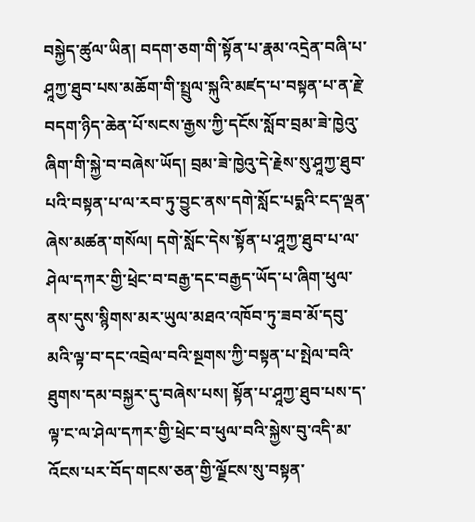བསྐྱེད་ཚུལ་ཡིན། བདག་ཅག་གི་སྟོན་པ་རྣམ་འདྲེན་བཞི་པ་ཤཱཀྱ་ཐུབ་པས་མཆོག་གི་སྤྲུལ་སྐུའི་མཛད་པ་བསྟན་པ་ན་རྗེ་བདག་ཉིད་ཆེན་པོ་སངས་རྒྱས་ཀྱི་དངོས་སློབ་བྲམ་ཟེ་ཁྱེའུ་ཞིག་གི་སྐྱེ་བ་བཞེས་ཡོད། བྲམ་ཟེ་ཁྱེའུ་དེ་རྗེས་སུ་ཤཱཀྱ་ཐུབ་པའི་བསྟན་པ་ལ་རབ་ཏུ་བྱུང་ནས་དགེ་སློང་པདྨའི་ངད་ལྡན་ཞེས་མཚན་གསོལ། དགེ་སློང་དེས་སྟོན་པ་ཤཱཀྱ་ཐུབ་པ་ལ་ཤེལ་དཀར་གྱི་ཕྲེང་བ་བརྒྱ་དང་བརྒྱད་ཡོད་པ་ཞིག་ཕུལ་ནས་དུས་སྙིགས་མར་ཡུལ་མཐའ་འཁོབ་ཏུ་ཟབ་མོ་དབུ་མའི་ལྟ་བ་དང་འབྲེལ་བའི་སྔགས་ཀྱི་བསྟན་པ་སྤེལ་བའི་ཐུགས་དམ་བསྐྱར་དུ་བཞེས་པས། སྟོན་པ་ཤཱཀྱ་ཐུབ་པས་ད་ལྟ་ང་ལ་ཤེལ་དཀར་གྱི་ཕྲེང་བ་ཕུལ་བའི་སྐྱེས་བུ་འདི་མ་འོངས་པར་བོད་གངས་ཅན་གྱི་ལྗོངས་སུ་བསྟན་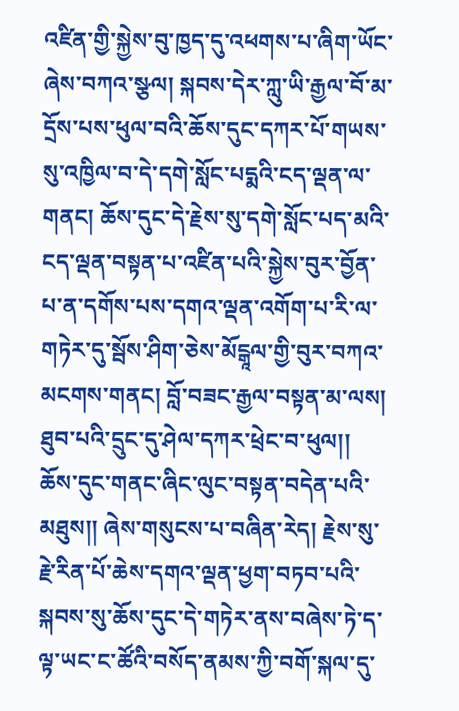འཛིན་གྱི་སྐྱེས་བུ་ཁྱད་དུ་འཕགས་པ་ཞིག་ཡོང་ཞེས་བཀའ་སྩལ། སྐབས་དེར་ཀླུ་ཡི་རྒྱལ་བོ་མ་དྲོས་པས་ཕུལ་བའི་ཆོས་དུང་དཀར་པོ་གཡས་སུ་འཁྱིལ་བ་དེ་དགེ་སློང་པདྨའི་ངད་ལྡན་ལ་གནང། ཆོས་དུང་དེ་རྗེས་སུ་དགེ་སློང་པད་མའི་ངད་ལྡན་བསྟན་པ་འཛིན་པའི་སྐྱེས་བུར་བྱོན་པ་ན་དགོས་པས་དགའ་ལྡན་འགོག་པ་རི་ལ་གཏེར་དུ་སྦོས་ཤིག་ཅེས་མོངྒཱལ་གྱི་བུར་བཀའ་མངགས་གནང། བློ་བཟང་རྒྱལ་བསྟན་མ་ལས། ཐུབ་པའི་དྲུང་དུ་ཤེལ་དཀར་ཕྲེང་བ་ཕུལ།། ཆོས་དུང་གནང་ཞིང་ལུང་བསྟན་བདེན་པའི་མཐུས།། ཞེས་གསུངས་པ་བཞིན་རེད། རྗེས་སུ་རྗེ་རིན་པོ་ཆེས་དགའ་ལྡན་ཕྱག་བཏབ་པའི་སྐབས་སུ་ཆོས་དུང་དེ་གཏེར་ནས་བཞེས་ཏེ་ད་ལྟ་ཡང་ང་ཚོའི་བསོད་ནམས་ཀྱི་བགོ་སྐལ་དུ་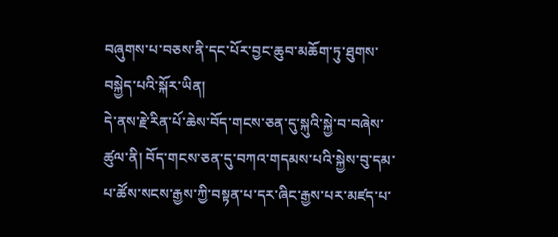བཞུགས་པ་བཅས་ནི་དང་པོར་བྱང་ཆུབ་མཆོག་ཏུ་ཐུགས་བསྐྱེད་པའི་སྐོར་ཡིན།
དེ་ནས་རྗེ་རིན་པོ་ཆེས་བོད་གངས་ཅན་དུ་སྐུའི་སྐྱེ་བ་བཞེས་ཚུལ་ནི། བོད་གངས་ཅན་དུ་བཀའ་གདམས་པའི་སྐྱེས་བུ་དམ་པ་ཚོས་སངས་རྒྱས་ཀྱི་བསྟན་པ་དར་ཞིང་རྒྱས་པར་མཛད་པ་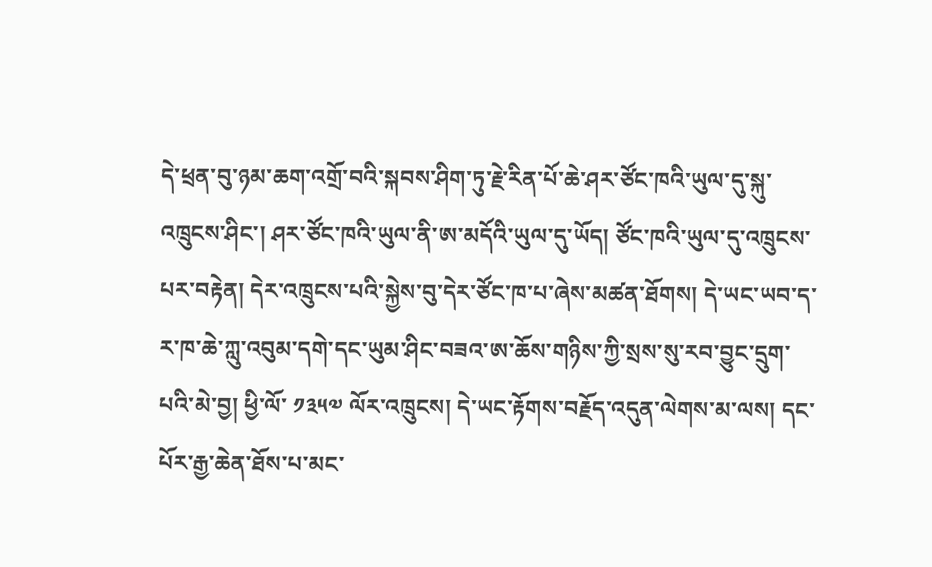དེ་ཕྲན་བུ་ཉམ་ཆག་འགྲོ་བའི་སྐབས་ཤིག་ཏུ་རྗེ་རིན་པོ་ཆེ་ཤར་ཙོང་ཁའི་ཡུལ་དུ་སྐུ་འཁྲུངས་ཤིང་། ཤར་ཙོང་ཁའི་ཡུལ་ནི་ཨ་མདོའི་ཡུལ་དུ་ཡོད། ཙོང་ཁའི་ཡུལ་དུ་འཁྲུངས་པར་བརྟེན། དེར་འཁྲུངས་པའི་སྐྱེས་བུ་དེར་ཙོང་ཁ་པ་ཞེས་མཚན་ཐོགས། དེ་ཡང་ཡབ་ད་ར་ཁ་ཆེ་ཀླུ་འབུམ་དགེ་དང་ཡུམ་ཤིང་བཟའ་ཨ་ཆོས་གཉིས་ཀྱི་སྲས་སུ་རབ་བྱུང་དྲུག་པའི་མེ་བྱ། ཕྱི་ལོ་ ༡༣༥༧ ལོར་འཁྲུངས། དེ་ཡང་རྟོགས་བརྗོད་འདུན་ལེགས་མ་ལས། དང་པོར་རྒྱ་ཆེན་ཐོས་པ་མང་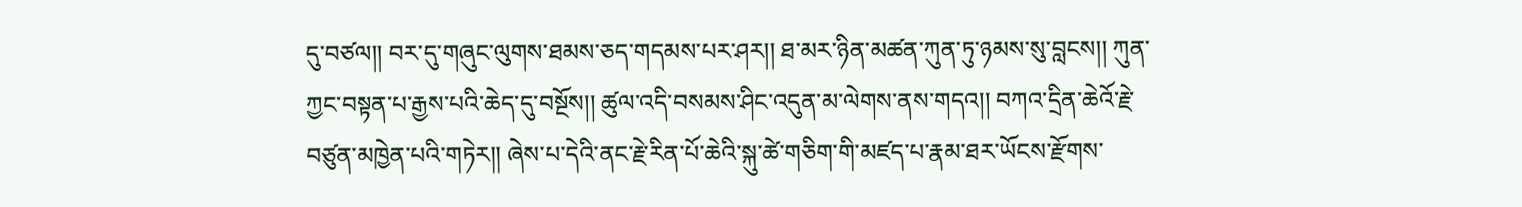དུ་བཙལ།། བར་དུ་གཞུང་ལུགས་ཐམས་ཅད་གདམས་པར་ཤར།། ཐ་མར་ཉིན་མཚན་ཀུན་ཏུ་ཉམས་སུ་བླངས།། ཀུན་ཀྱང་བསྟན་པ་རྒྱས་པའི་ཆེད་དུ་བསྔོས།། ཚུལ་འདི་བསམས་ཤིང་འདུན་མ་ལེགས་ནས་གདའ།། བཀའ་དྲིན་ཆེའོ་རྗེ་བཙུན་མཁྱེན་པའི་གཏེར།། ཞེས་པ་དེའི་ནང་རྗེ་རིན་པོ་ཆེའི་སྐུ་ཚེ་གཅིག་གི་མཛད་པ་རྣམ་ཐར་ཡོངས་རྫོགས་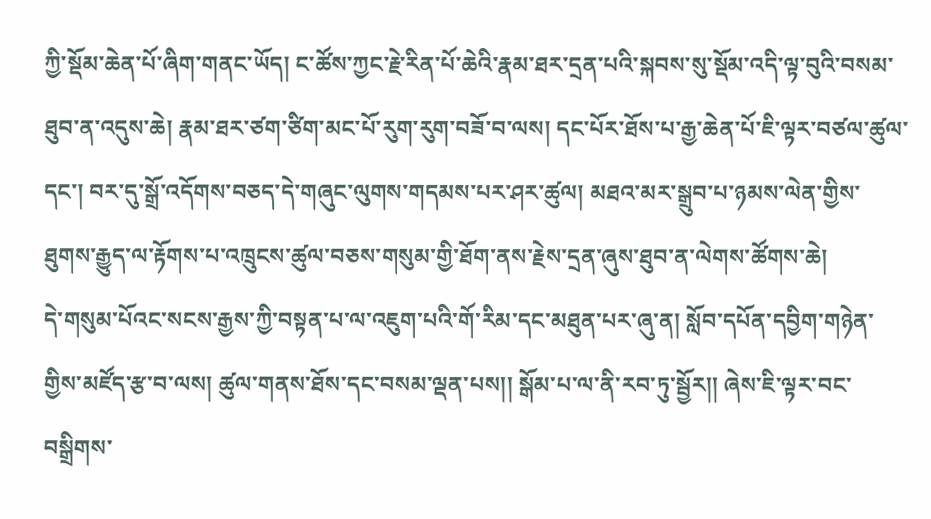ཀྱི་སྡོམ་ཆེན་པོ་ཞིག་གནང་ཡོད། ང་ཚོས་ཀྱང་རྗེ་རིན་པོ་ཆེའི་རྣམ་ཐར་དྲན་པའི་སྐབས་སུ་སྡོམ་འདི་ལྟ་བུའི་བསམ་ཐུབ་ན་འདུས་ཆེ། རྣམ་ཐར་ཙག་ཙིག་མང་པོ་རུག་རུག་བཟོ་བ་ལས། དང་པོར་ཐོས་པ་རྒྱ་ཆེན་པོ་ཇི་ལྟར་བཙལ་ཚུལ་དང་། བར་དུ་སྒྲོ་འདོགས་བཅད་དེ་གཞུང་ལུགས་གདམས་པར་ཤར་ཚུལ། མཐའ་མར་སྒྲུབ་པ་ཉམས་ལེན་གྱིས་ཐུགས་རྒྱུད་ལ་རྟོགས་པ་འཁྲུངས་ཚུལ་བཅས་གསུམ་གྱི་ཐོག་ནས་རྗེས་དྲན་ཞུས་ཐུབ་ན་ལེགས་ཚོགས་ཆེ།
དེ་གསུམ་པོའང་སངས་རྒྱས་ཀྱི་བསྟན་པ་ལ་འཇུག་པའི་གོ་རིམ་དང་མཐུན་པར་ཞུ་ན། སློབ་དཔོན་དབྱིག་གཉེན་གྱིས་མཛོད་རྩ་བ་ལས། ཚུལ་གནས་ཐོས་དང་བསམ་ལྡན་པས།། སྒོམ་པ་ལ་ནི་རབ་ཏུ་སྦྱོར།། ཞེས་ཇི་ལྟར་བང་བསྒྲིགས་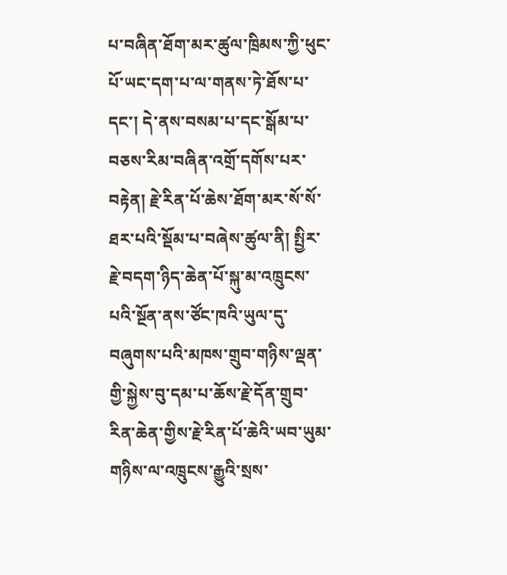པ་བཞིན་ཐོག་མར་ཚུལ་ཁྲིམས་ཀྱི་ཕུང་པོ་ཡང་དག་པ་ལ་གནས་ཏེ་ཐོས་པ་དང་། དེ་ནས་བསམ་པ་དང་སྒོམ་པ་བཅས་རིམ་བཞིན་འགྲོ་དགོས་པར་བརྟེན། རྗེ་རིན་པོ་ཆེས་ཐོག་མར་སོ་སོ་ཐར་པའི་སྡོམ་པ་བཞེས་ཚུལ་ནི། སྤྱིར་རྗེ་བདག་ཉིད་ཆེན་པོ་སྐུ་མ་འཁྲུངས་པའི་སྔོན་ནས་ཙོང་ཁའི་ཡུལ་དུ་བཞུགས་པའི་མཁས་གྲུབ་གཉིས་ལྡན་གྱི་སྐྱེས་བུ་དམ་པ་ཆོས་རྗེ་དོན་གྲུབ་རིན་ཆེན་གྱིས་རྗེ་རིན་པོ་ཆེའི་ཡབ་ཡུམ་གཉིས་ལ་འཁྲུངས་རྒྱུའི་སྲས་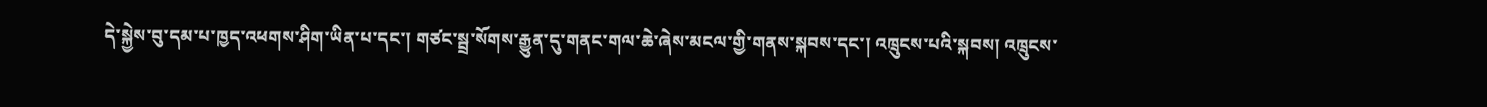དེ་སྐྱེས་བུ་དམ་པ་ཁྱད་འཕགས་ཤིག་ཡིན་པ་དང་། གཙང་སྦྲ་སོགས་རྒྱུན་དུ་གནང་གལ་ཆེ་ཞེས་མངལ་གྱི་གནས་སྐབས་དང་། འཁྲུངས་པའི་སྐབས། འཁྲུངས་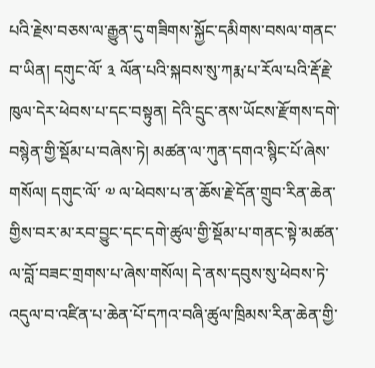པའི་རྗེས་བཅས་ལ་རྒྱུན་དུ་གཟིགས་སྐྱོང་དམིགས་བསལ་གནང་བ་ཡིན། དགུང་ལོ་ ༣ ལོན་པའི་སྐབས་སུ་ཀརྨ་པ་རོལ་པའི་རྡོ་རྗེ་ཁུལ་དེར་ཕེབས་པ་དང་བསྟུན། དེའི་དྲུང་ནས་ཡོངས་རྫོགས་དགེ་བསྙེན་གྱི་སྡོམ་པ་བཞེས་ཏེ། མཚན་ལ་ཀུན་དགའ་སྙིང་པོ་ཞེས་གསོལ། དགུང་ལོ་ ༧ ལ་ཕེབས་པ་ན་ཆོས་རྗེ་དོན་གྲུབ་རིན་ཆེན་གྱིས་བར་མ་རབ་བྱུང་དང་དགེ་ཚུལ་གྱི་སྡོམ་པ་གནང་སྟེ་མཚན་ལ་བློ་བཟང་གྲགས་པ་ཞེས་གསོལ། དེ་ནས་དབུས་སུ་ཕེབས་ཏེ་འདུལ་བ་འཛིན་པ་ཆེན་པོ་དཀའ་བཞི་ཚུལ་ཁྲིམས་རིན་ཆེན་གྱི་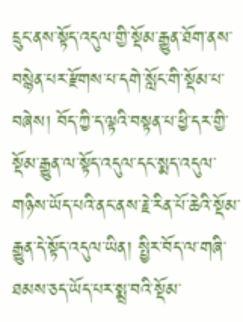དྲུང་ནས་སྟོད་འདུལ་གྱི་སྡོམ་རྒྱུན་ཐོག་ནས་བསྙེན་པར་རྫོགས་པ་དགེ་སློང་གི་སྡོམ་པ་བཞེས། བོད་ཀྱི་ད་ལྟའི་བསྟན་པ་ཕྱི་དར་གྱི་སྡོམ་རྒྱུན་ལ་སྟོད་འདུལ་དང་སྨད་འདུལ་གཉིས་ཡོད་པའི་ནང་ནས་རྗེ་རིན་པོ་ཆེའི་སྡོམ་རྒྱུན་དེ་སྟོད་འདུལ་ཡིན། སྤྱིར་བོད་ལ་གཞི་ཐམས་ཅད་ཡོད་པར་སྨྲ་བའི་སྡོམ་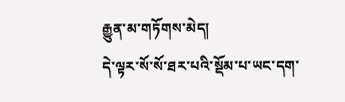རྒྱུན་མ་གཏོགས་མེད།
དེ་ལྟར་སོ་སོ་ཐར་པའི་སྡོམ་པ་ཡང་དག་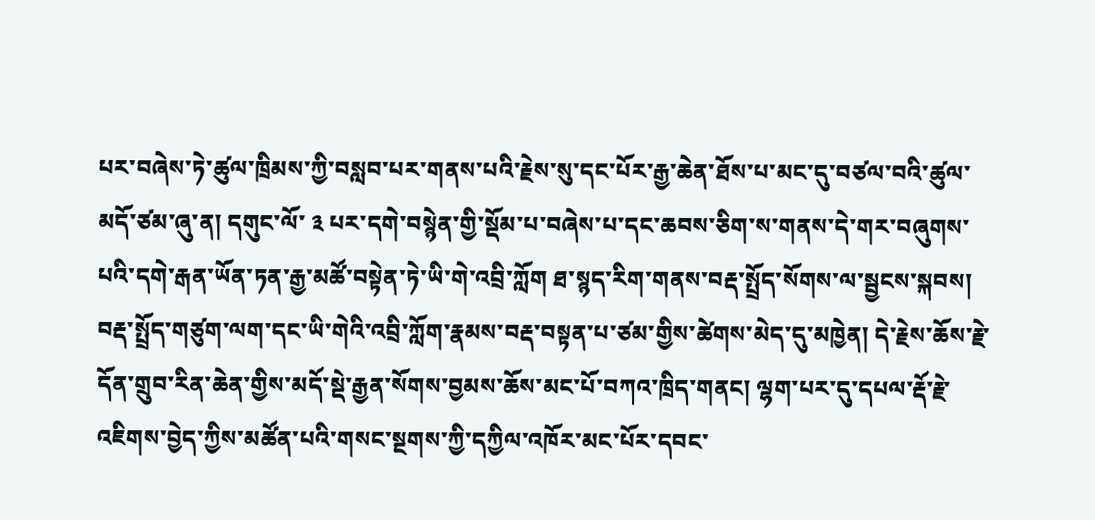པར་བཞེས་ཏེ་ཚུལ་ཁྲིམས་ཀྱི་བསླབ་པར་གནས་པའི་རྗེས་སུ་དང་པོར་རྒྱ་ཆེན་ཐོས་པ་མང་དུ་བཙལ་བའི་ཚུལ་མདོ་ཙམ་ཞུ་ན། དགུང་ལོ་ ༣ པར་དགེ་བསྙེན་གྱི་སྡོམ་པ་བཞེས་པ་དང་ཆབས་ཅིག་ས་གནས་དེ་གར་བཞུགས་པའི་དགེ་རྒན་ཡོན་ཏན་རྒྱ་མཚོ་བསྟེན་ཏེ་ཡི་གེ་འབྲི་ཀློག ཐ་སྙད་རིག་གནས་བརྡ་སྤྲོད་སོགས་ལ་སྦྱངས་སྐབས། བརྡ་སྤྲོད་གཙུག་ལག་དང་ཡི་གེའི་འབྲི་ཀློག་རྣམས་བརྡ་བསྟན་པ་ཙམ་གྱིས་ཚེགས་མེད་དུ་མཁྱེན། དེ་རྗེས་ཆོས་རྗེ་དོན་གྲུབ་རིན་ཆེན་གྱིས་མདོ་སྡེ་རྒྱན་སོགས་བྱམས་ཆོས་མང་པོ་བཀའ་ཁྲིད་གནང། ལྷག་པར་དུ་དཔལ་རྡོ་རྗེ་འཇིགས་བྱེད་ཀྱིས་མཚོན་པའི་གསང་སྔགས་ཀྱི་དཀྱིལ་འཁོར་མང་པོར་དབང་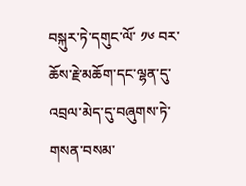བསྐུར་ཏེ་དགུང་ལོ་ ༡༦ བར་ཆོས་རྗེ་མཆོག་དང་ལྷན་དུ་འབྲལ་མེད་དུ་བཞུགས་ཏེ་གསན་བསམ་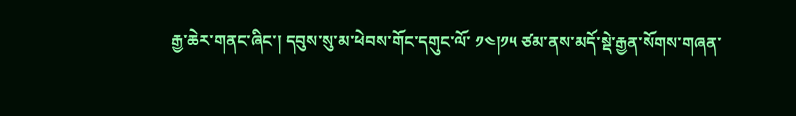རྒྱ་ཆེར་གནང་ཞིང་། དབུས་སུ་མ་ཕེབས་གོང་དགུང་ལོ་ ༡༤།༡༥ ཙམ་ནས་མདོ་སྡེ་རྒྱན་སོགས་གཞན་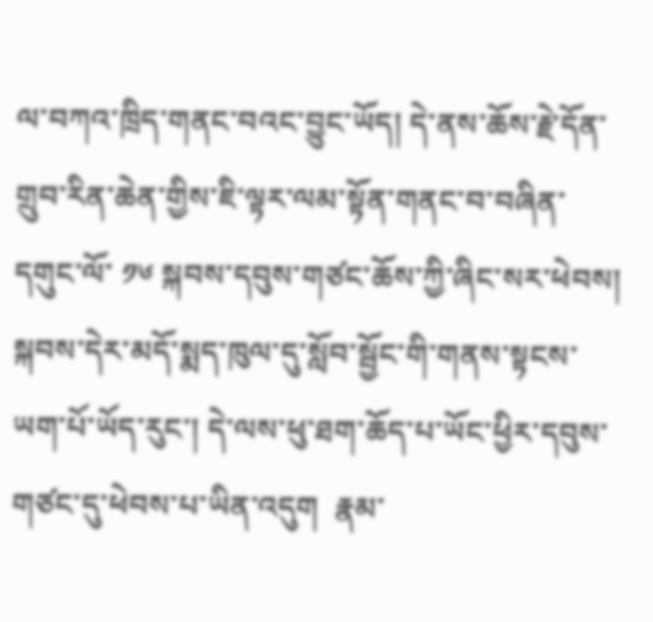ལ་བཀའ་ཁྲིད་གནང་བའང་བྱུང་ཡོད། དེ་ནས་ཆོས་རྗེ་དོན་གྲུབ་རིན་ཆེན་གྱིས་ཇི་ལྟར་ལམ་སྟོན་གནང་བ་བཞིན་དགུང་ལོ་ ༡༦ སྐབས་དབུས་གཙང་ཆོས་ཀྱི་ཞིང་སར་ཕེབས། སྐབས་དེར་མདོ་སྨད་ཁུལ་དུ་སློབ་སྦྱོང་གི་གནས་སྟངས་ཡག་པོ་ཡོད་རུང་། དེ་ལས་ཕུ་ཐག་ཆོད་པ་ཡོང་ཕྱིར་དབུས་གཙང་དུ་ཕེབས་པ་ཡིན་འདུག  རྣམ་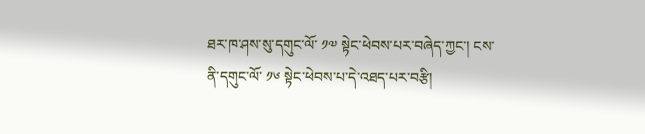ཐར་ཁ་ཤས་སུ་དགུང་ལོ་ ༡༧ སྟེང་ཕེབས་པར་བཞེད་ཀྱང་། ངས་ནི་དགུང་ལོ་ ༡༦ སྟེང་ཕེབས་པ་དེ་འཐད་པར་བརྩི།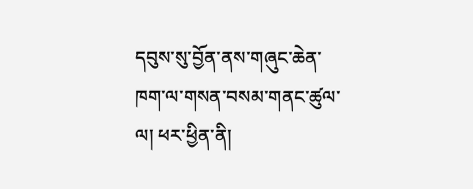དབུས་སུ་བྱོན་ནས་གཞུང་ཆེན་ཁག་ལ་གསན་བསམ་གནང་ཚུལ་ལ། ཕར་ཕྱིན་ནི།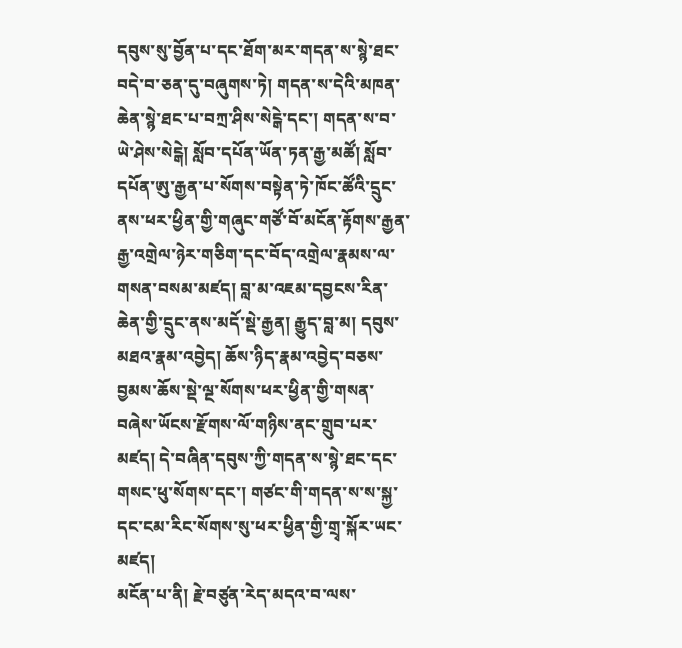དབུས་སུ་བྱོན་པ་དང་ཐོག་མར་གདན་ས་སྙེ་ཐང་བདེ་བ་ཅན་དུ་བཞུགས་ཏེ། གདན་ས་དེའི་མཁན་ཆེན་སྙེ་ཐང་པ་བཀྲ་ཤིས་སེངྒེ་དང་། གདན་ས་བ་ཡེ་ཤེས་སེངྒེ། སློབ་དཔོན་ཡོན་ཏན་རྒྱ་མཚོ། སློབ་དཔོན་ཨུ་རྒྱན་པ་སོགས་བསྟེན་ཏེ་ཁོང་ཚོའི་དྲུང་ནས་ཕར་ཕྱིན་གྱི་གཞུང་གཙོ་བོ་མངོན་རྟོགས་རྒྱན་རྒྱ་འགྲེལ་ཉེར་གཅིག་དང་བོད་འགྲེལ་རྣམས་ལ་གསན་བསམ་མཛད། བླ་མ་འཇམ་དབྱངས་རིན་ཆེན་གྱི་དྲུང་ནས་མདོ་སྡེ་རྒྱན། རྒྱུད་བླ་མ། དབུས་མཐའ་རྣམ་འབྱེད། ཆོས་ཉིད་རྣམ་འབྱེད་བཅས་བྱམས་ཆོས་སྡེ་ལྔ་སོགས་ཕར་ཕྱིན་གྱི་གསན་བཞེས་ཡོངས་རྫོགས་ལོ་གཉིས་ནང་གྲུབ་པར་མཛད། དེ་བཞིན་དབུས་ཀྱི་གདན་ས་སྙེ་ཐང་དང་གསང་ཕུ་སོགས་དང་། གཙང་གི་གདན་ས་ས་སྐྱ་དང་ངམ་རིང་སོགས་སུ་ཕར་ཕྱིན་གྱི་གྲྭ་སྐོར་ཡང་མཛད།
མངོན་པ་ནི། རྗེ་བཙུན་རེད་མདའ་བ་ལས་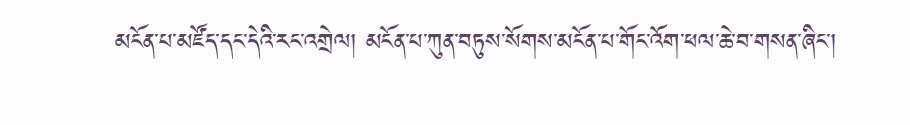མངོན་པ་མཛོད་དང་དེའི་རང་འགྲེལ། མངོན་པ་ཀུན་བཏུས་སོགས་མངོན་པ་གོང་འོག་ཕལ་ཆེ་བ་གསན་ཞིང་།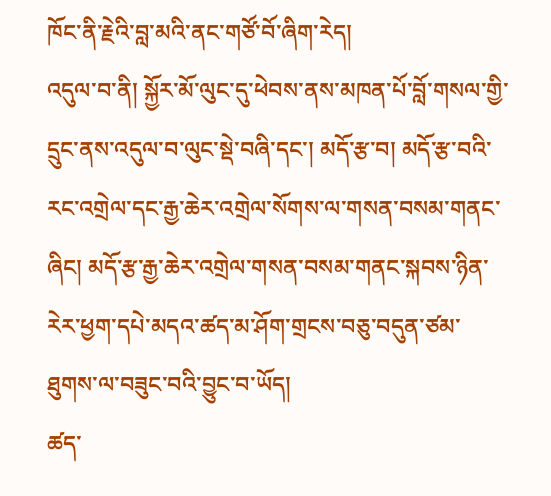ཁོང་ནི་རྗེའི་བླ་མའི་ནང་གཙོ་བོ་ཞིག་རེད།
འདུལ་བ་ནི། སྐྱོར་མོ་ལུང་དུ་ཕེབས་ནས་མཁན་པོ་བློ་གསལ་གྱི་དྲུང་ནས་འདུལ་བ་ལུང་སྡེ་བཞི་དང་། མདོ་རྩ་བ། མདོ་རྩ་བའི་རང་འགྲེལ་དང་རྒྱ་ཆེར་འགྲེལ་སོགས་ལ་གསན་བསམ་གནང་ཞིང། མདོ་རྩ་རྒྱ་ཆེར་འགྲེལ་གསན་བསམ་གནང་སྐབས་ཉིན་རེར་ཕྱག་དཔེ་མདའ་ཚད་མ་ཤོག་གྲངས་བཅུ་བདུན་ཙམ་ཐུགས་ལ་བཟུང་བའི་བྱུང་བ་ཡོད།
ཚད་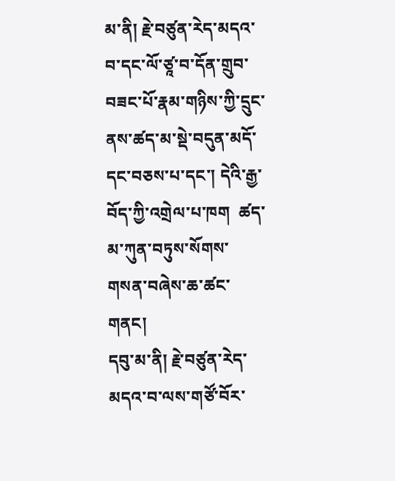མ་ནི། རྗེ་བཙུན་རེད་མདའ་བ་དང་ལོ་ཙཱ་བ་དོན་གྲུབ་བཟང་པོ་རྣམ་གཉིས་ཀྱི་དྲུང་ནས་ཚད་མ་སྡེ་བདུན་མདོ་དང་བཅས་པ་དང་། དེའི་རྒྱ་བོད་ཀྱི་འགྲེལ་པ་ཁག  ཚད་མ་ཀུན་བཏུས་སོགས་གསན་བཞེས་ཆ་ཚང་གནང།
དབུ་མ་ནི། རྗེ་བཙུན་རེད་མདའ་བ་ལས་གཙོ་བོར་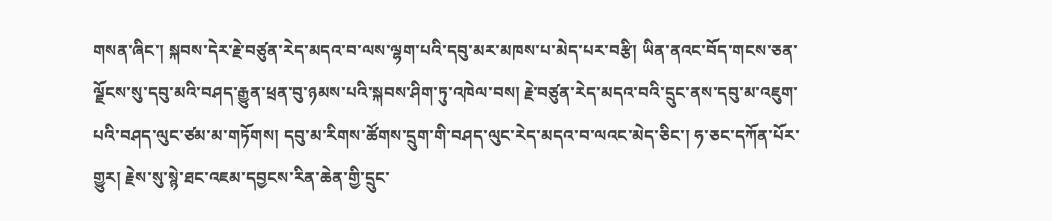གསན་ཞིང་། སྐབས་དེར་རྗེ་བཙུན་རེད་མདའ་བ་ལས་ལྷག་པའི་དབུ་མར་མཁས་པ་མེད་པར་བརྩི། ཡིན་ནའང་བོད་གངས་ཅན་ལྗོངས་སུ་དབུ་མའི་བཤད་རྒྱུན་ཕྲན་བུ་ཉམས་པའི་སྐབས་ཤིག་ཏུ་འཁེལ་བས། རྗེ་བཙུན་རེད་མདའ་བའི་དྲུང་ནས་དབུ་མ་འཇུག་པའི་བཤད་ལུང་ཙམ་མ་གཏོགས། དབུ་མ་རིགས་ཚོགས་དྲུག་གི་བཤད་ལུང་རེད་མདའ་བ་ལའང་མེད་ཅིང་། ཧ་ཅང་དཀོན་པོར་གྱུར། རྗེས་སུ་སྙེ་ཐང་འཇམ་དབྱངས་རིན་ཆེན་གྱི་དྲུང་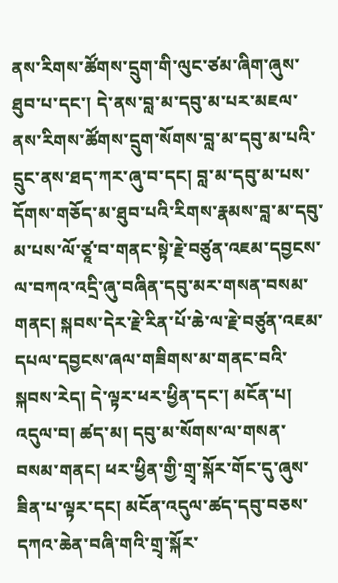ནས་རིགས་ཚོགས་དྲུག་གི་ལུང་ཙམ་ཞིག་ཞུས་ཐུབ་པ་དང་། དེ་ནས་བླ་མ་དབུ་མ་པར་མཇལ་ནས་རིགས་ཚོགས་དྲུག་སོགས་བླ་མ་དབུ་མ་པའི་དྲུང་ནས་ཐད་ཀར་ཞུ་བ་དང། བླ་མ་དབུ་མ་པས་དོགས་གཅོད་མ་ཐུབ་པའི་རིགས་རྣམས་བླ་མ་དབུ་མ་པས་ལོ་ཙཱ་བ་གནང་སྟེ་རྗེ་བཙུན་འཇམ་དབྱངས་ལ་བཀའ་འདྲི་ཞུ་བཞིན་དབུ་མར་གསན་བསམ་གནང། སྐབས་དེར་རྗེ་རིན་པོ་ཆེ་ལ་རྗེ་བཙུན་འཇམ་དཔལ་དབྱངས་ཞལ་གཟིགས་མ་གནང་བའི་སྐབས་རེད། དེ་ལྟར་ཕར་ཕྱིན་དང་། མངོན་པ། འདུལ་བ། ཚད་མ། དབུ་མ་སོགས་ལ་གསན་བསམ་གནང། ཕར་ཕྱིན་གྱི་གྲྭ་སྐོར་གོང་དུ་ཞུས་ཟིན་པ་ལྟར་དང། མངོན་འདུལ་ཚད་དབུ་བཅས་དཀའ་ཆེན་བཞི་གའི་གྲྭ་སྐོར་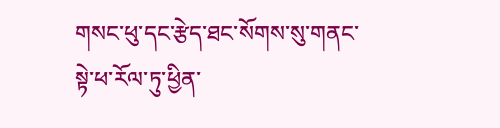གསང་ཕུ་དང་རྩེད་ཐང་སོགས་སུ་གནང་སྟེ་ཕ་རོལ་ཏུ་ཕྱིན་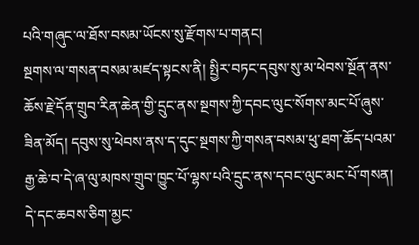པའི་གཞུང་ལ་ཐོས་བསམ་ཡོངས་སུ་རྫོགས་པ་གནང།
སྔགས་ལ་གསན་བསམ་མཛད་སྟངས་ནི། སྤྱིར་བཏང་དབུས་སུ་མ་ཕེབས་སྔོན་ནས་ཆོས་རྗེ་དོན་གྲུབ་རིན་ཆེན་གྱི་དྲུང་ནས་སྔགས་ཀྱི་དབང་ལུང་སོགས་མང་པོ་ཞུས་ཟིན་མོད། དབུས་སུ་ཕེབས་ནས་ད་དུང་སྔགས་ཀྱི་གསན་བསམ་ཕུ་ཐག་ཆོད་པའམ་རྒྱ་ཆེ་བ་དེ་ཞ་ལུ་མཁས་གྲུབ་ཁྱུང་པོ་ལྷས་པའི་དྲུང་ནས་དབང་ལུང་མང་པོ་གསན། དེ་དང་ཆབས་ཅིག་མྱང་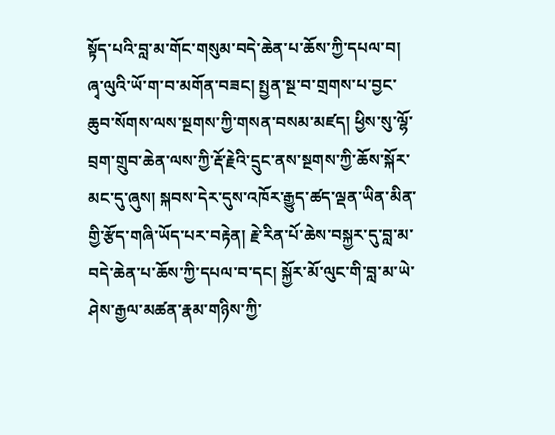སྟོད་པའི་བླ་མ་གོང་གསུམ་བདེ་ཆེན་པ་ཆོས་ཀྱི་དཔལ་བ། ཞྭ་ལུའི་ཡོ་ག་བ་མགོན་བཟང། སྤྱན་སྔ་བ་གྲགས་པ་བྱང་ཆུབ་སོགས་ལས་སྔགས་ཀྱི་གསན་བསམ་མཛད། ཕྱིས་སུ་ལྷོ་བྲག་གྲུབ་ཆེན་ལས་ཀྱི་རྡོ་རྗེའི་དྲུང་ནས་སྔགས་ཀྱི་ཆོས་སྐོར་མང་དུ་ཞུས། སྐབས་དེར་དུས་འཁོར་རྒྱུད་ཚད་ལྡན་ཡིན་མིན་གྱི་རྩོད་གཞི་ཡོད་པར་བརྟེན། རྗེ་རིན་པོ་ཆེས་བསྐྱར་དུ་བླ་མ་བདེ་ཆེན་པ་ཆོས་ཀྱི་དཔལ་བ་དང། སྐྱོར་མོ་ལུང་གི་བླ་མ་ཡེ་ཤེས་རྒྱལ་མཚན་རྣམ་གཉིས་ཀྱི་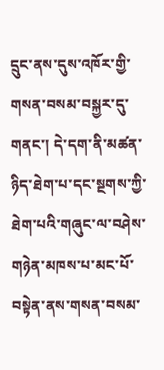དྲུང་ནས་དུས་འཁོར་གྱི་གསན་བསམ་བསྐྱར་དུ་གནང་། དེ་དག་ནི་མཚན་ཉིད་ཐེག་པ་དང་སྔགས་ཀྱི་ཐེག་པའི་གཞུང་ལ་བཤེས་གཉེན་མཁས་པ་མང་པོ་བསྟེན་ནས་གསན་བསམ་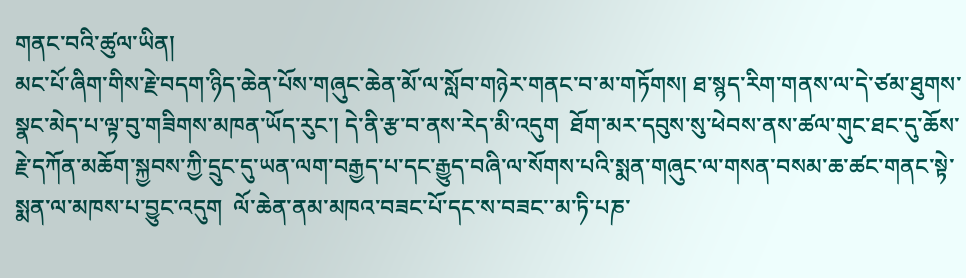གནང་བའི་ཚུལ་ཡིན།
མང་པོ་ཞིག་གིས་རྗེ་བདག་ཉིད་ཆེན་པོས་གཞུང་ཆེན་མོ་ལ་སློབ་གཉེར་གནང་བ་མ་གཏོགས། ཐ་སྙད་རིག་གནས་ལ་དེ་ཙམ་ཐུགས་སྣང་མེད་པ་ལྟ་བུ་གཟིགས་མཁན་ཡོད་རུང་། དེ་ནི་རྩ་བ་ནས་རེད་མི་འདུག  ཐོག་མར་དབུས་སུ་ཕེབས་ནས་ཚལ་གུང་ཐང་དུ་ཆོས་རྗེ་དཀོན་མཆོག་སྐྱབས་ཀྱི་དྲུང་དུ་ཡན་ལག་བརྒྱད་པ་དང་རྒྱུད་བཞི་ལ་སོགས་པའི་སྨན་གཞུང་ལ་གསན་བསམ་ཆ་ཚང་གནང་སྟེ་སྨན་ལ་མཁས་པ་བྱུང་འདུག  ལོ་ཆེན་ནམ་མཁའ་བཟང་པོ་དང་ས་བཟང་་མ་ཏི་པཎ་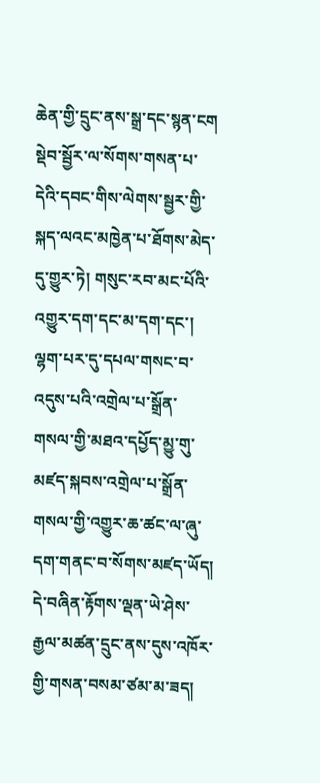ཆེན་གྱི་དྲུང་ནས་སྒྲ་དང་སྙན་ངག སྡེབ་སྦྱོར་ལ་སོགས་གསན་པ་དེའི་དབང་གིས་ལེགས་སྦྱར་གྱི་སྐད་ལའང་མཁྱེན་པ་ཐོགས་མེད་དུ་གྱུར་ཏེ། གསུང་རབ་མང་པོའི་འགྱུར་དག་དང་མ་དག་དང་། ལྷག་པར་དུ་དཔལ་གསང་བ་འདུས་པའི་འགྲེལ་པ་སྒྲོན་གསལ་གྱི་མཐའ་དཔྱོད་མྱུ་གུ་མཛད་སྐབས་འགྲེལ་པ་སྒྲོན་གསལ་གྱི་འགྱུར་ཆ་ཚང་ལ་ཞུ་དག་གནང་བ་སོགས་མཛད་ཡོད། དེ་བཞིན་རྟོགས་ལྡན་ཡེ་ཤེས་རྒྱལ་མཚན་དྲུང་ནས་དུས་འཁོར་གྱི་གསན་བསམ་ཙམ་མ་ཟད།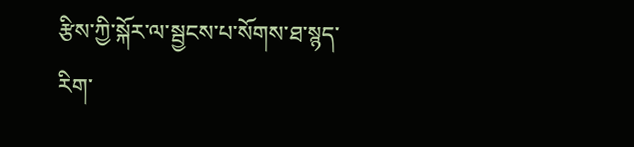རྩིས་ཀྱི་སྐོར་ལ་སྦྱངས་པ་སོགས་ཐ་སྙད་རིག་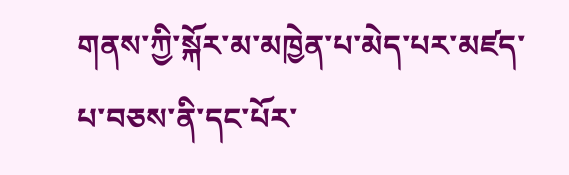གནས་ཀྱི་སྐོར་མ་མཁྱེན་པ་མེད་པར་མཛད་པ་བཅས་ནི་དང་པོར་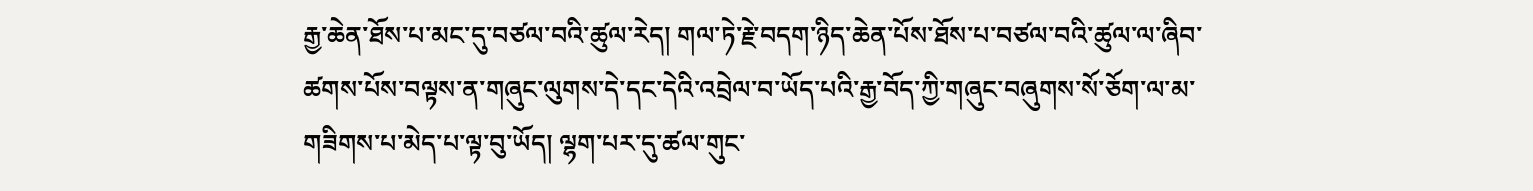རྒྱ་ཆེན་ཐོས་པ་མང་དུ་བཙལ་བའི་ཚུལ་རེད། གལ་ཏེ་རྗེ་བདག་ཉིད་ཆེན་པོས་ཐོས་པ་བཙལ་བའི་ཚུལ་ལ་ཞིབ་ཚགས་པོས་བལྟས་ན་གཞུང་ལུགས་དེ་དང་དེའི་འབྲེལ་བ་ཡོད་པའི་རྒྱ་བོད་ཀྱི་གཞུང་བཞུགས་སོ་ཅོག་ལ་མ་གཟིགས་པ་མེད་པ་ལྟ་བུ་ཡོད། ལྷག་པར་དུ་ཚལ་གུང་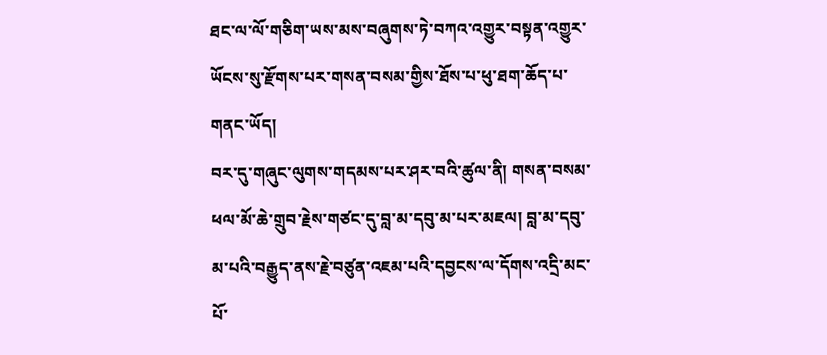ཐང་ལ་ལོ་གཅིག་ཡས་མས་བཞུགས་ཏེ་བཀའ་འགྱུར་བསྟན་འགྱུར་ཡོངས་སུ་རྫོགས་པར་གསན་བསམ་གྱིས་ཐོས་པ་ཕུ་ཐག་ཆོད་པ་གནང་ཡོད།
བར་དུ་གཞུང་ལུགས་གདམས་པར་ཤར་བའི་ཚུལ་ནི། གསན་བསམ་ཕལ་མོ་ཆེ་གྲུབ་རྗེས་གཙང་དུ་བླ་མ་དབུ་མ་པར་མཇལ། བླ་མ་དབུ་མ་པའི་བརྒྱུད་ནས་རྗེ་བཙུན་འཇམ་པའི་དབྱངས་ལ་དོགས་འདྲི་མང་པོ་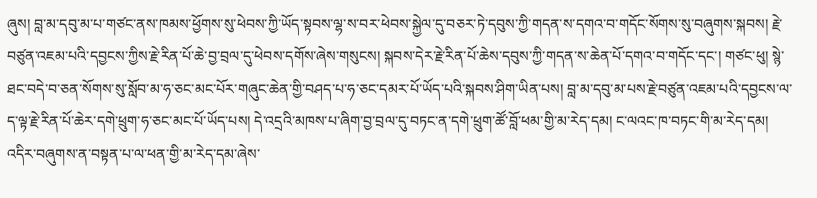ཞུས། བླ་མ་དབུ་མ་པ་གཙང་ནས་ཁམས་ཕྱོགས་སུ་ཕེབས་ཀྱི་ཡོད་སྟབས་ལྷ་ས་བར་ཕེབས་སྐྱེལ་དུ་བཅར་ཏེ་དབུས་ཀྱི་གདན་ས་དགའ་བ་གདོང་སོགས་སུ་བཞུགས་སྐབས། རྗེ་བཙུན་འཇམ་པའི་དབྱངས་ཀྱིས་རྗེ་རིན་པོ་ཆེ་བྱ་བྲལ་དུ་ཕེབས་དགོས་ཞེས་གསུངས། སྐབས་དེར་རྗེ་རིན་པོ་ཆེས་དབུས་ཀྱི་གདན་ས་ཆེན་པོ་དགའ་བ་གདོང་དང་། གཙང་ཕུ། སྙེ་ཐང་བདེ་བ་ཅན་སོགས་སུ་སློབ་མ་ཧ་ཅང་མང་པོར་གཞུང་ཆེན་གྱི་བཤད་པ་ཧ་ཅང་དམར་པོ་ཡོད་པའི་སྐབས་ཤིག་ཡིན་པས། བླ་མ་དབུ་མ་པས་རྗེ་བཙུན་འཇམ་པའི་དབྱངས་ལ་ད་ལྟ་རྗེ་རིན་པོ་ཆེར་དགེ་ཕྲུག་ཧ་ཅང་མང་པོ་ཡོད་པས། དེ་འདྲའི་མཁས་པ་ཞིག་བྱ་བྲལ་དུ་བཏང་ན་དགེ་ཕྲུག་ཚོ་བློ་ཕམ་གྱི་མ་རེད་དམ། ང་ལའང་ཁ་བཏང་གི་མ་རེད་དམ། འདིར་བཞུགས་ན་བསྟན་པ་ལ་ཕན་གྱི་མ་རེད་དམ་ཞེས་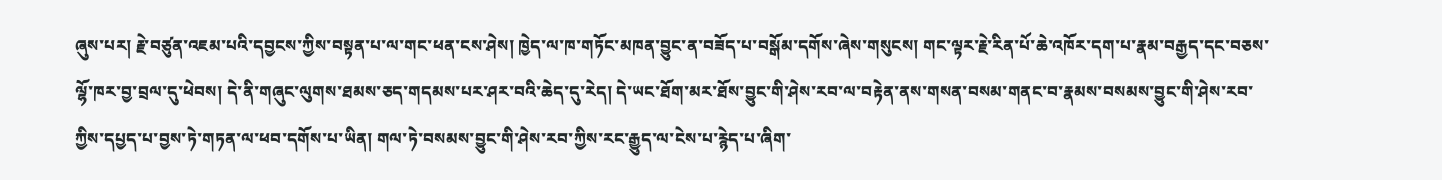ཞུས་པར། རྗེ་བཙུན་འཇམ་པའི་དབྱངས་ཀྱིས་བསྟན་པ་ལ་གང་ཕན་ངས་ཤེས། ཁྱེད་ལ་ཁ་གཏོང་མཁན་བྱུང་ན་བཟོད་པ་བསྒོམ་དགོས་ཞེས་གསུངས། གང་ལྟར་རྗེ་རིན་པོ་ཆེ་འཁོར་དག་པ་རྣམ་བརྒྱད་དང་བཅས་ལྷོ་ཁར་བྱ་བྲལ་དུ་ཕེབས། དེ་ནི་གཞུང་ལུགས་ཐམས་ཅད་གདམས་པར་ཤར་བའི་ཆེད་དུ་རེད། དེ་ཡང་ཐོག་མར་ཐོས་བྱུང་གི་ཤེས་རབ་ལ་བརྟེན་ནས་གསན་བསམ་གནང་བ་རྣམས་བསམས་བྱུང་གི་ཤེས་རབ་ཀྱིས་དཔྱད་པ་བྱས་ཏེ་གཏན་ལ་ཕབ་དགོས་པ་ཡིན། གལ་ཏེ་བསམས་བྱུང་གི་ཤེས་རབ་ཀྱིས་རང་རྒྱུད་ལ་ངེས་པ་རྙེད་པ་ཞིག་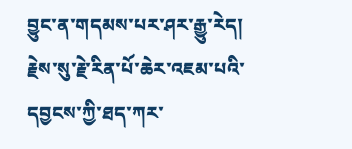བྱུང་ན་གདམས་པར་ཤར་རྒྱུ་རེད། རྗེས་སུ་རྗེ་རིན་པོ་ཆེར་འཇམ་པའི་དབྱངས་ཀྱི་ཐད་ཀར་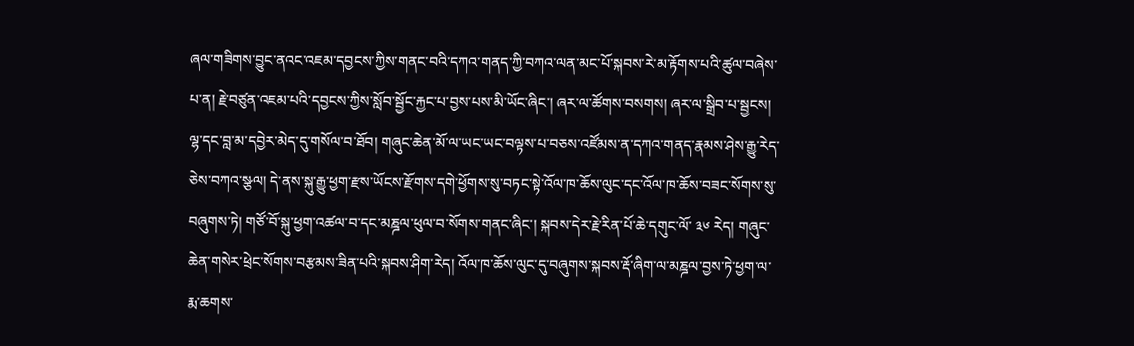ཞལ་གཟིགས་བྱུང་ནའང་འཇམ་དབྱངས་ཀྱིས་གནང་བའི་དཀའ་གནད་ཀྱི་བཀའ་ལན་མང་པོ་སྐབས་རེ་མ་རྟོགས་པའི་ཚུལ་བཞེས་པ་ན། རྗེ་བཙུན་འཇམ་པའི་དབྱངས་ཀྱིས་སློབ་སྦྱོང་རྐྱང་པ་བྱས་པས་མི་ཡོང་ཞིང་། ཞར་ལ་ཚོགས་བསགས། ཞར་ལ་སྒྲིབ་པ་སྦྱངས། ལྷ་དང་བླ་མ་དབྱེར་མེད་དུ་གསོལ་བ་ཐོབ། གཞུང་ཆེན་མོ་ལ་ཡང་ཡང་བལྟས་པ་བཅས་འཛོམས་ན་དཀའ་གནད་རྣམས་ཤེས་རྒྱུ་རེད་ཅེས་བཀའ་སྩལ། དེ་ནས་སྐུ་རྒྱུ་ཕྱག་རྫས་ཡོངས་རྫོགས་དགེ་ཕྱོགས་སུ་བཏང་སྟེ་འོལ་ཁ་ཆོས་ལུང་དང་འོལ་ཁ་ཆོས་བཟང་སོགས་སུ་བཞུགས་ཏེ། གཙོ་བོ་སྐུ་ཕྱག་འཚལ་བ་དང་མཎྜལ་ཕུལ་བ་སོགས་གནང་ཞིང་། སྐབས་དེར་རྗེ་རིན་པོ་ཆེ་དགུང་ལོ་ ༣༦ རེད། གཞུང་ཆེན་གསེར་ཕྲེང་སོགས་བརྩམས་ཟིན་པའི་སྐབས་ཤིག་རེད། འོལ་ཁ་ཆོས་ལུང་དུ་བཞུགས་སྐབས་རྡོ་ཞིག་ལ་མཎྜལ་བྱས་ཏེ་ཕྱག་ལ་རྨ་ཆགས་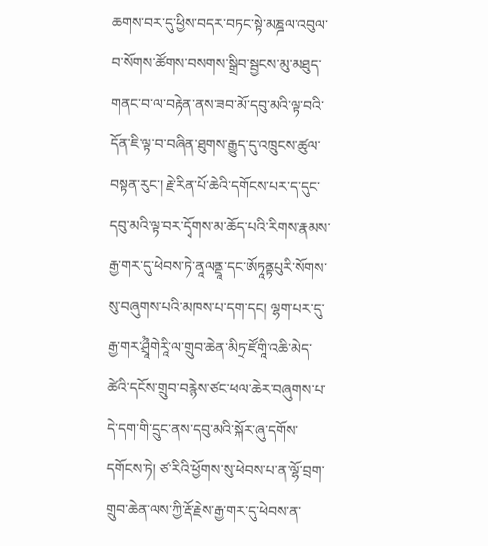ཆགས་བར་དུ་ཕྱིས་བདར་བཏང་སྟེ་མཎྜལ་འབུལ་བ་སོགས་ཚོགས་བསགས་སྒྲིབ་སྦྱངས་མུ་མཐུད་གནང་བ་ལ་བརྟེན་ནས་ཟབ་མོ་དབུ་མའི་ལྟ་བའི་དོན་ཇི་ལྟ་བ་བཞིན་ཐུགས་རྒྱུད་དུ་འཁྲུངས་ཚུལ་བསྟན་རུང་། རྗེ་རིན་པོ་ཆེའི་དགོངས་པར་ད་དུང་དབུ་མའི་ལྟ་བར་དྭོགས་མ་ཆོད་པའི་རིགས་རྣམས་རྒྱ་གར་དུ་ཕེབས་ཏེ་ནཱལནྡཱ་དང་ཨོཏཱནྟཔུརི་སོགས་སུ་བཞུགས་པའི་མཁས་པ་དག་དང། ལྷག་པར་དུ་རྒྱ་གར་ཤྲཱྀཾགེརཱི་ལ་གྲུབ་ཆེན་མིཏྲ་ཛོགཱི་འཆི་མེད་ཚེའི་དངོས་གྲུབ་བརྙེས་ཙང་ཕལ་ཆེར་བཞུགས་པ་དེ་དག་གི་དྲུང་ནས་དབུ་མའི་སྐོར་ཞུ་དགོས་དགོངས་ཏེ། ཙ་རིའི་ཕྱོགས་སུ་ཕེབས་པ་ན་ལྷོ་བྲག་གྲུབ་ཆེན་ལས་ཀྱི་རྡོ་རྗེས་རྒྱ་གར་དུ་ཕེབས་ན་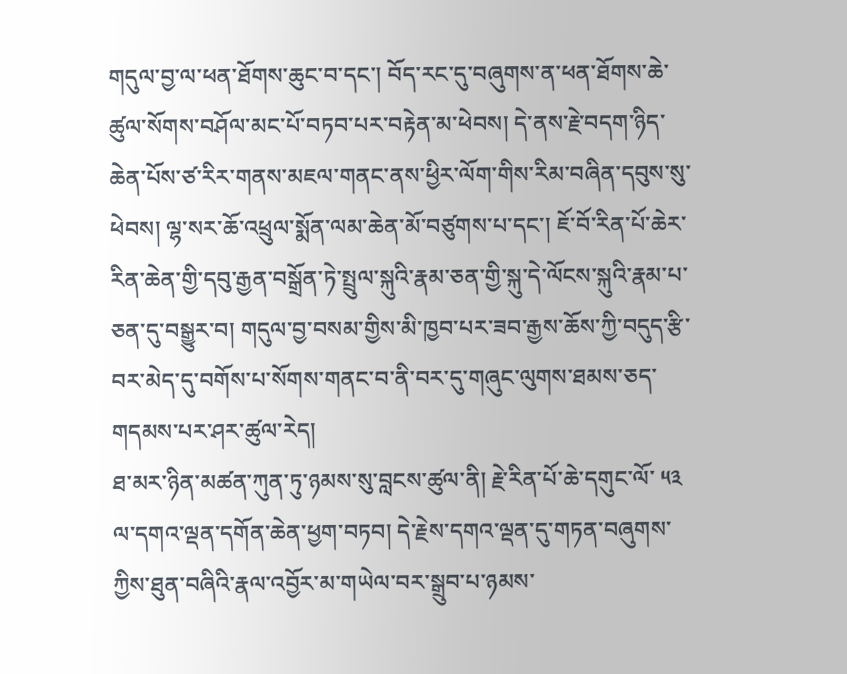གདུལ་བྱ་ལ་ཕན་ཐོགས་ཆུང་བ་དང་། བོད་རང་དུ་བཞུགས་ན་ཕན་ཐོགས་ཆེ་ཚུལ་སོགས་བཤོལ་མང་པོ་བཏབ་པར་བརྟེན་མ་ཕེབས། དེ་ནས་རྗེ་བདག་ཉིད་ཆེན་པོས་ཙ་རིར་གནས་མཇལ་གནང་ནས་ཕྱིར་ལོག་གིས་རིམ་བཞིན་དབུས་སུ་ཕེབས། ལྷ་སར་ཆོ་འཕྲུལ་སྨོན་ལམ་ཆེན་མོ་བཙུགས་པ་དང་། ཇོ་བོ་རིན་པོ་ཆེར་རིན་ཆེན་གྱི་དབུ་རྒྱན་བསྒྲོན་ཏེ་སྤྲུལ་སྐུའི་རྣམ་ཅན་གྱི་སྐུ་དེ་ལོངས་སྐུའི་རྣམ་པ་ཅན་དུ་བསྒྱུར་བ། གདུལ་བྱ་བསམ་གྱིས་མི་ཁྱབ་པར་ཟབ་རྒྱས་ཆོས་ཀྱི་བདུད་རྩི་བར་མེད་དུ་བགོས་པ་སོགས་གནང་བ་ནི་བར་དུ་གཞུང་ལུགས་ཐམས་ཅད་གདམས་པར་ཤར་ཚུལ་རེད།
ཐ་མར་ཉིན་མཚན་ཀུན་ཏུ་ཉམས་སུ་བླངས་ཚུལ་ནི། རྗེ་རིན་པོ་ཆེ་དགུང་ལོ་ ༥༣ ལ་དགའ་ལྡན་དགོན་ཆེན་ཕྱག་བཏབ། དེ་རྗེས་དགའ་ལྡན་དུ་གཏན་བཞུགས་ཀྱིས་ཐུན་བཞིའི་རྣལ་འབྱོར་མ་གཡེལ་བར་སྒྲུབ་པ་ཉམས་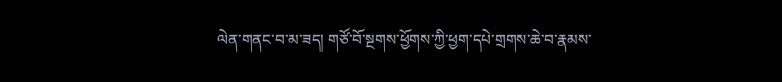ལེན་གནང་བ་མ་ཟད། གཙོ་བོ་སྔགས་ཕྱོགས་ཀྱི་ཕྱག་དཔེ་གྲགས་ཆེ་བ་རྣམས་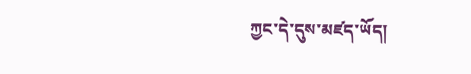ཀྱང་དེ་དུས་མཛད་ཡོད།